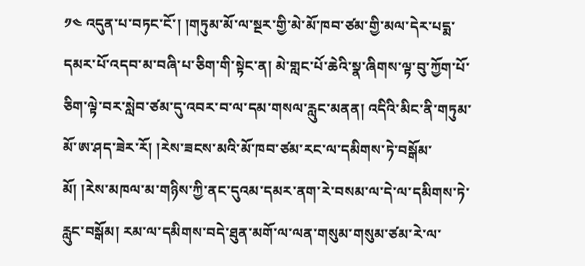༡༤ འདུན་པ་བཏང་ངོ་། །གཏུམ་མོ་ལ་སྔར་གྱི་མེ་མོ་ཁབ་ཙམ་གྱི་མལ་དེར་པདྨ་དམར་པོ་འདབ་མ་བཞི་པ་ཅིག་གི་སྟེང་ན། མེ་གླང་པོ་ཆེའི་སྣ་ཞིགས་ལྟ་བུ་ཀྱོག་པོ་ཅིག་ལྟེ་བར་སླེབ་ཙམ་དུ་འབར་བ་ལ་དམ་གསལ་རླུང་མནན། འདིའི་མིང་ནི་གཏུམ་མོ་ཨ་ཤད་ཟེར་རོ། །རེས་ཟངས་མའི་མོ་ཁབ་ཙམ་རང་ལ་དམིགས་ཏེ་བསྒོམ་མོ། །རེས་མཁལ་མ་གཉིས་ཀྱི་ནང་དུའམ་དམར་ནག་རེ་བསམ་ལ་དེ་ལ་དམིགས་ཏེ་རླུང་བསྒོམ། རམ་ལ་དམིགས་བདེ་ཐུན་མགོ་ལ་ལན་གསུམ་གསུམ་ཙམ་རེ་ལ་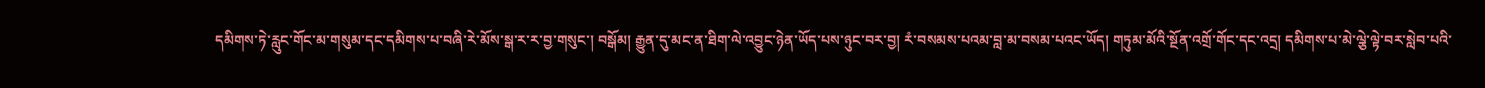དམིགས་ཏེ་རླུང་གོང་མ་གསུམ་དང་དམིགས་པ་བཞི་རེ་མོས་སྒ་ར་ར་བྱ་གསུང་། བསྒོམ། རྒྱུན་དུ་མང་ན་ཐིག་ལེ་འབྱུང་ཉེན་ཡོད་པས་ཉུང་བར་བྱ། རཾ་བསམས་པའམ་བླ་མ་བསམ་པའང་ཡོད། གཏུམ་མོའི་སྔོན་འགྲོ་གོང་དང་འདྲ། དམིགས་པ་མེ་ལྕེ་ལྟེ་བར་སླེབ་པའི་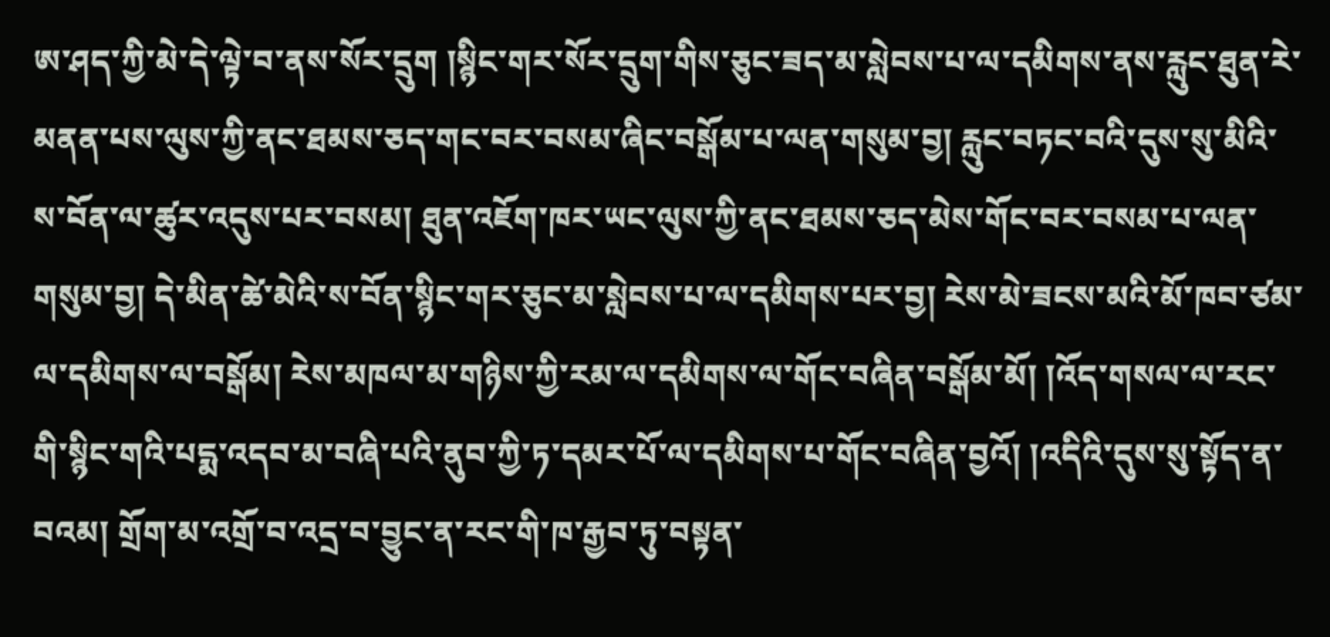ཨ་ཤད་ཀྱི་མེ་དེ་ལྟེ་བ་ནས་སོར་དྲུག །སྙིང་གར་སོར་དྲུག་གིས་ཅུང་ཟད་མ་སླེབས་པ་ལ་དམིགས་ནས་རླུང་ཐུན་རེ་མནན་པས་ལུས་ཀྱི་ནང་ཐམས་ཅད་གང་བར་བསམ་ཞིང་བསྒོམ་པ་ལན་གསུམ་བྱ། རླུང་བཏང་བའི་དུས་སུ་མིའི་ས་བོན་ལ་ཚུར་འདུས་པར་བསམ། ཐུན་འཇོག་ཁར་ཡང་ལུས་ཀྱི་ནང་ཐམས་ཅད་མེས་གོང་བར་བསམ་པ་ལན་གསུམ་བྱ། དེ་མིན་ཚེ་མེའི་ས་བོན་སྙིང་གར་ཅུང་མ་སླེབས་པ་ལ་དམིགས་པར་བྱ། རེས་མེ་ཟངས་མའི་མོ་ཁབ་ཙམ་ལ་དམིགས་ལ་བསྒོམ། རེས་མཁལ་མ་གཉིས་ཀྱི་རམ་ལ་དམིགས་ལ་གོང་བཞིན་བསྒོམ་མོ། །འོད་གསལ་ལ་རང་གི་སྙིང་གའི་པདྨ་འདབ་མ་བཞི་པའི་ནུབ་ཀྱི་ཏ་དམར་པོ་ལ་དམིགས་པ་གོང་བཞིན་བྱའོ། །འདིའི་དུས་སུ་སྟོད་ན་བའམ། གྲོག་མ་འགྲོ་བ་འདྲ་བ་བྱུང་ན་རང་གི་ཁ་རྒྱབ་ཏུ་བསྟན་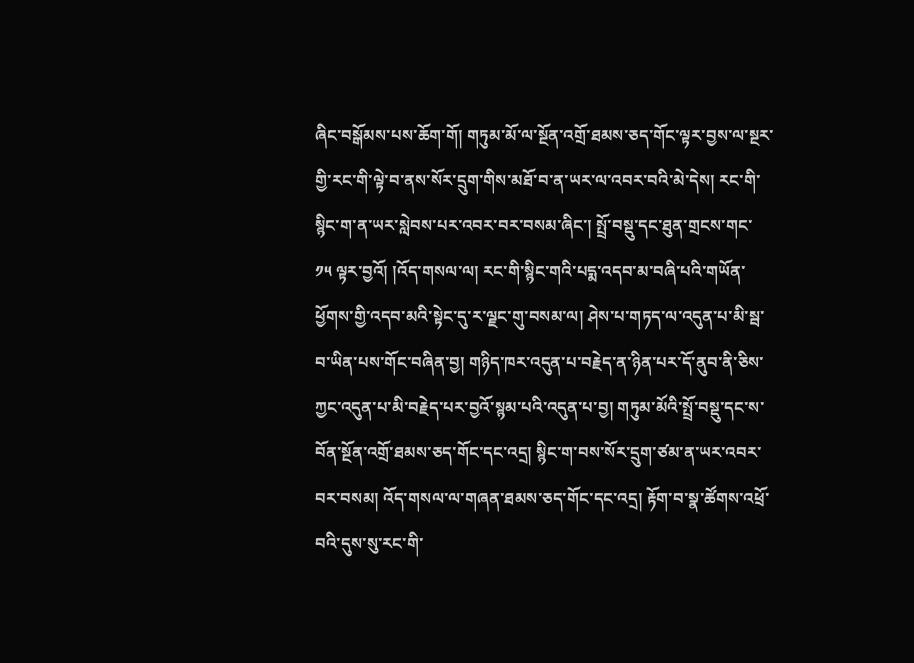ཞིང་བསྒོམས་པས་ཆོག་གོ། གཏུམ་མོ་ལ་སྔོན་འགྲོ་ཐམས་ཅད་གོང་ལྟར་བྱས་ལ་སྔར་གྱི་རང་གི་ལྟེ་བ་ནས་སོར་དྲུག་གིས་མཐོ་བ་ན་ཡར་ལ་འབར་བའི་མེ་དེས། རང་གི་སྙིང་ག་ན་ཡར་སླེབས་པར་འབར་བར་བསམ་ཞིང་། སྤྲོ་བསྡུ་དང་ཐུན་གྲངས་གང་
༡༥ ལྟར་བྱའོ། །འོད་གསལ་ལ། རང་གི་སྙིང་གའི་པདྨ་འདབ་མ་བཞི་པའི་གཡོན་ཕྱོགས་གྱི་འདབ་མའི་སྟེང་དུ་ར་ལྗང་གུ་བསམ་ལ། ཤེས་པ་གཏད་ལ་འདུན་པ་མི་སྦ་བ་ཡིན་པས་གོང་བཞིན་བྱ། གཉིད་ཁར་འདུན་པ་བརྗེད་ན་ཉིན་པར་དོ་ནུབ་ནི་ཅིས་ཀྱང་འདུན་པ་མི་བརྗེད་པར་བྱའོ་སྙམ་པའི་འདུན་པ་བྱ། གཏུམ་མོའི་སྤྲོ་བསྡུ་དང་ས་བོན་སྔོན་འགྲོ་ཐམས་ཅད་གོང་དང་འདྲ། སྙིང་ག་བས་སོར་དྲུག་ཙམ་ན་ཡར་འབར་བར་བསམ། འོད་གསལ་ལ་གཞན་ཐམས་ཅད་གོང་དང་འདྲ། རྟོག་བ་སྣ་ཚོགས་འཕྲོ་བའི་དུས་སུ་རང་གི་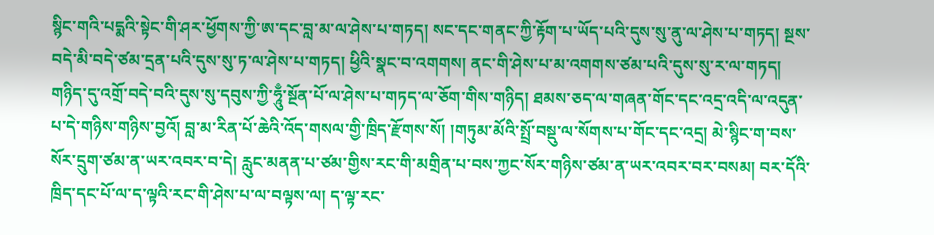སྙིང་གའི་པདྨའི་སྟེང་གི་ཤར་ཕྱོགས་ཀྱི་ཨ་དང་བླ་མ་ལ་ཤེས་པ་གཏད། སང་དང་གནང་ཀྱི་རྟོག་པ་ཡོད་པའི་དུས་སུ་ནུ་ལ་ཤེས་པ་གཏད། སྔས་བདེ་མི་བདེ་ཙམ་དྲན་པའི་དུས་སུ་ཏ་ལ་ཤེས་པ་གཏད། ཕྱིའི་སྣང་བ་འགགས། ནང་གི་ཤེས་པ་མ་འགགས་ཙམ་པའི་དུས་སུ་ར་ལ་གཏད། གཉིད་དུ་འགྲོ་བདེ་བའི་དུས་སུ་དབུས་ཀྱི་ཧཱུྃ་སྔོན་པོ་ལ་ཤེས་པ་གཏད་ལ་ཅོག་གིས་གཉིད། ཐམས་ཅད་ལ་གཞན་གོང་དང་འདྲ་འདི་ལ་འདུན་པ་དེ་གཉིས་གཉིས་བྱའོ། བླ་མ་རིན་པོ་ཆེའི་འོད་གསལ་གྱི་ཁྲིད་རྫོགས་སོ། །གཏུམ་མོའི་སྤྲོ་བསྡུ་ལ་སོགས་པ་གོང་དང་འདྲ། མེ་སྙིང་ག་བས་སོར་དྲུག་ཙམ་ན་ཡར་འབར་བ་དེ། རླུང་མནན་པ་ཙམ་གྱིས་རང་གི་མགྲིན་པ་བས་ཀྱང་སོར་གཉིས་ཙམ་ན་ཡར་འབར་བར་བསམ། བར་དོའི་ཁྲིད་དང་པོ་ལ་ད་ལྟའི་རང་གི་ཤེས་པ་ལ་བལྟས་ལ། ད་ལྟ་རང་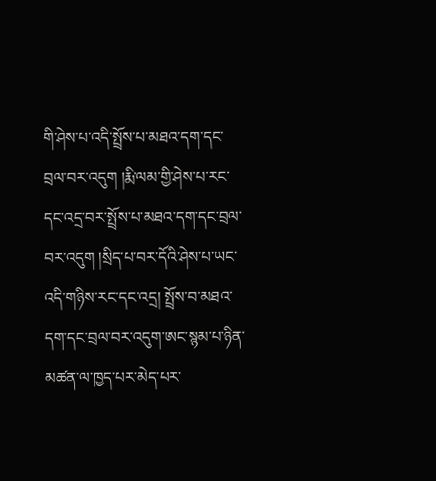གི་ཤེས་པ་འདི་སྤྲོས་པ་མཐའ་དག་དང་བྲལ་བར་འདུག །རྨི་ལམ་གྱི་ཤེས་པ་རང་དང་འདྲ་བར་སྤྲོས་པ་མཐའ་དག་དང་བྲལ་བར་འདུག །སྲིད་པ་བར་དོའི་ཤེས་པ་ཡང་འདི་གཉིས་རང་དང་འདྲ། སྤྲོས་བ་མཐའ་དག་དང་བྲལ་བར་འདུག་ཨང་སྙམ་པ་ཉིན་མཚན་ལ་ཁྱད་པར་མེད་པར་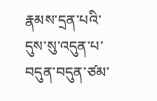རྣམས་དྲན་པའི་དུས་སུ་འདུན་པ་བདུན་བདུན་ཙམ་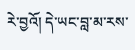རེ་བྱའོ། དེ་ཡང་བླ་མ་རས་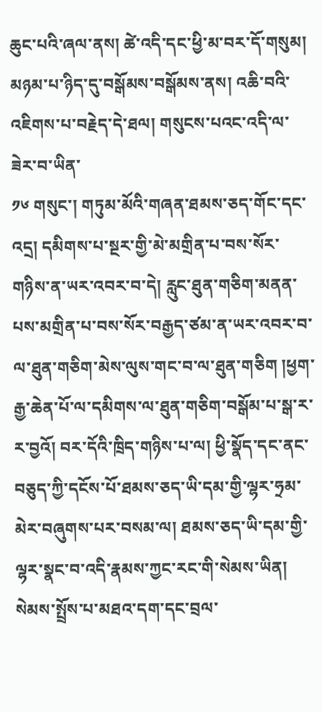ཆུང་པའི་ཞལ་ནས། ཚེ་འདི་དང་ཕྱི་མ་བར་དོ་གསུམ། མཉམ་པ་ཉིད་དུ་བསྒོམས་བསྒོམས་ནས། འཆི་བའི་འཇིགས་པ་བརྗེད་དེ་ཐལ། གསུངས་པའང་འདི་ལ་ཟེར་བ་ཡིན་
༡༦ གསུང་། གཏུམ་མོའི་གཞན་ཐམས་ཅད་གོང་དང་འདྲ། དམིགས་པ་སྔར་གྱི་མེ་མགྲིན་པ་བས་སོར་གཉིས་ན་ཡར་འབར་བ་དེ། རླུང་ཐུན་གཅིག་མནན་པས་མགྲིན་པ་བས་སོར་བརྒྱད་ཙམ་ན་ཡར་འབར་བ་ལ་ཐུན་གཅིག་མེས་ལུས་གང་བ་ལ་ཐུན་གཅིག །ཕྱག་རྒྱ་ཆེན་པོ་ལ་དམིགས་ལ་ཐུན་གཅིག་བསྒོམ་པ་སྒ་ར་ར་བྱའོ། བར་དོའི་ཁྲིད་གཉིས་པ་ལ། ཕྱི་སྣོད་དང་ནང་བཅུད་ཀྱི་དངོས་པོ་ཐམས་ཅད་ཡི་དམ་གྱི་ལྷར་ཧྲམ་མེར་བཞུགས་པར་བསམ་ལ། ཐམས་ཅད་ཡི་དམ་གྱི་ལྷར་སྣང་བ་འདི་རྣམས་ཀྱང་རང་གི་སེམས་ཡིན། སེམས་སྤྲོས་པ་མཐའ་དག་དང་བྲལ་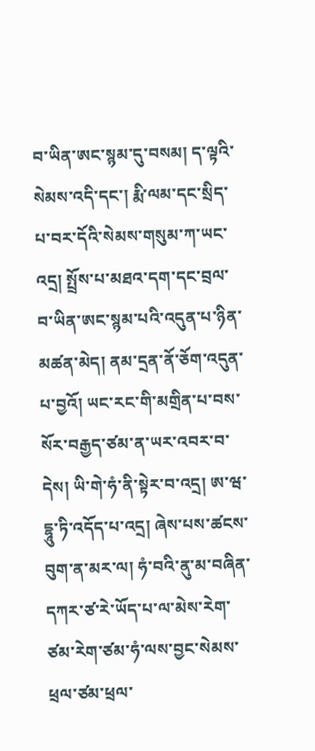བ་ཡིན་ཨང་སྙམ་དུ་བསམ། ད་ལྟའི་སེམས་འདི་དང་། རྨི་ལམ་དང་སྲིད་པ་བར་དོའི་སེམས་གསུམ་ཀ་ཡང་འདྲ། སྤྲོས་པ་མཐའ་དག་དང་བྲལ་བ་ཡིན་ཨང་སྙམ་པའི་འདུན་པ་ཉིན་མཚན་མེད། ནམ་དྲན་ནོ་ཅོག་འདུན་པ་བྱའོ། ཡང་རང་གི་མགྲིན་པ་བས་སོར་བརྒྱད་ཙམ་ན་ཡར་འབར་བ་དེས། ཡི་གེ་ཧཾ་ནི་སྟེར་བ་འདྲ། ཨ་ཝ་དྷཱུ་ཏི་འདོད་པ་འདྲ། ཞེས་པས་ཚངས་བུག་ན་མར་ལ། ཧཾ་བའི་ནུ་མ་བཞིན་དཀར་ཙ་རེ་ཡོད་པ་ལ་མེས་རེག་ཙམ་རེག་ཙམ་ཧཾ་ལས་བྱང་སེམས་ཕྲལ་ཙམ་ཕྲལ་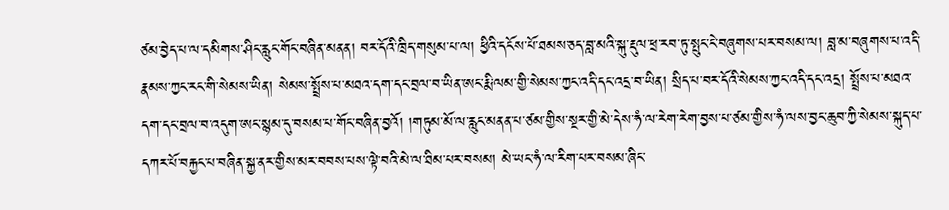ཙམ་བྱེད་པ་ལ་དམིགས་ཤིང་རླུང་གོང་བཞིན་མནན། བར་དོའི་ཁྲིད་གསུམ་པ་ལ། ཕྱིའི་དངོས་པོ་ཐམས་ཅད་བླ་མའི་སྐུ་རྡུལ་ཕྲ་རབ་ཏུ་སྤུང་ངེ་བཞུགས་པར་བསམ་ལ། བླ་མ་བཞུགས་པ་འདི་རྣམས་ཀྱང་རང་གི་སེམས་ཡིན། སེམས་སྤྲོས་པ་མཐའ་དག་དང་བྲལ་བ་ཡིན་ཨང་རྨི་ལམ་གྱི་སེམས་ཀྱང་འདི་དང་འདྲ་བ་ཡིན། སྲིད་པ་བར་དོའི་སེམས་ཀྱང་འདི་དང་འདྲ། སྤྲོས་པ་མཐའ་དག་དང་བྲལ་བ་འདུག་ཨང་སྙམ་དུ་བསམ་པ་གོང་བཞིན་བྱའོ། །གཏུམ་མོ་ལ་རླུང་མནན་པ་ཙམ་གྱིས་སྔར་གྱི་མེ་དེས་ཧཾ་ལ་རེག་རེག་བྱས་པ་ཙམ་གྱིས་ཧཾ་ལས་བྱང་ཆུབ་ཀྱི་སེམས་སྐུད་པ་དཀར་པོ་བརྐྱང་པ་བཞིན་སྐྱ་ནར་གྱིས་མར་བབས་པས་ལྟེ་བའི་མེ་ལ་ཐིམ་པར་བསམ། མེ་ཡང་ཧཾ་ལ་རིག་པར་བསམ་ཞིང་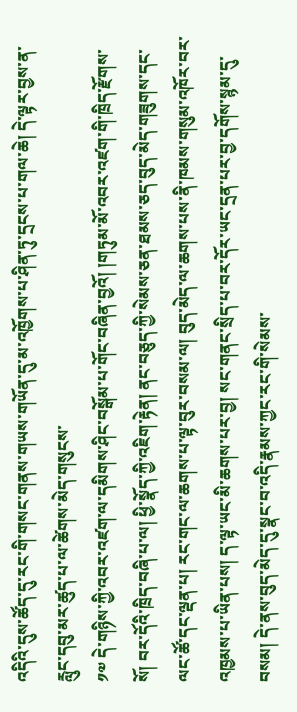འདིའི་དུས་ཚོད་དུ་རང་གི་གསང་གནས་གཡས་གཡོན་དུ་མ་འཁྱོགས་པ་ཤིན་ཏུ་དྲངས་པ་གལ་ཆེ། དེ་ལྟར་བྱས་ན་རླུང་དབུ་མར་ཚུད་པ་ལ་ཚེགས་མེད་གསུངས་
༡༧ དེ་གཉིས་ཀྱི་འབར་འཛག་ལ་དམིགས་ཤིང་བསྒོམ་པ་གོང་བཞིན་བྱའོ། །གཏུམ་མོ་འབར་འཛག་གི་ཁྲིད་རྫོགས་སོ། བར་དོའི་ཁྲིད་བཞི་པ་ལ། ཕྱི་སྣོད་ཀྱི་འཇིག་རྟེན། ནང་བཅུད་ཀྱི་སེམས་ཅན་ཐམས་ཅད་བུད་མེད་གཟུགས་དང་ལང་ཚོ་དང་ལྡན་པ། རང་གང་ལ་ཆགས་པ་ལྟ་བུར་བསམ་ལ། བུད་མེད་ལ་ཆགས་པས་ནི་ཁམས་གསུམ་འཁོར་བར་འཁྱམས་པ་ཡིན་པས། ད་ལྟ་ཡང་མི་ཆགས་པར་བྱ། སང་གནང་སྲིད་པ་བར་དོར་ཡང་དྲན་པར་བྱ་དགོས་སྙམ་དུ་བསམ། དེ་ནས་བུད་མེད་དུ་སྣང་བ་འདི་རྣམས་ཀྱང་རང་གི་སེམས་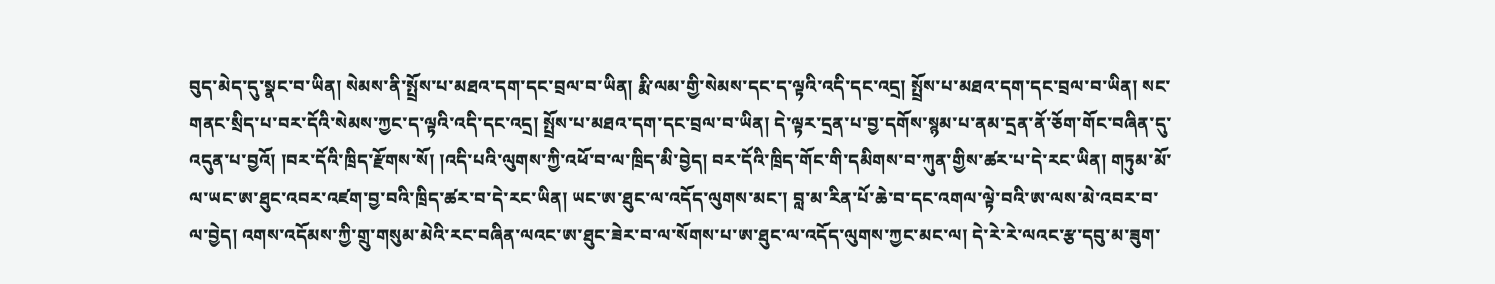བུད་མེད་དུ་སྣང་བ་ཡིན། སེམས་ནི་སྤྲོས་པ་མཐའ་དག་དང་བྲལ་བ་ཡིན། རྨི་ལམ་གྱི་སེམས་དང་ད་ལྟའི་འདི་དང་འདྲ། སྤྲོས་པ་མཐའ་དག་དང་བྲལ་བ་ཡིན། སང་གནང་སྲིད་པ་བར་དོའི་སེམས་ཀྱང་ད་ལྟའི་འདི་དང་འདྲ། སྤྲོས་པ་མཐའ་དག་དང་བྲལ་བ་ཡིན། དེ་ལྟར་དྲན་པ་བྱ་དགོས་སྙམ་པ་ནམ་དྲན་ནོ་ཅོག་གོང་བཞིན་དུ་འདུན་པ་བྱའོ། །བར་དོའི་ཁྲིད་རྫོགས་སོ། །འདི་པའི་ལུགས་ཀྱི་འཕོ་བ་ལ་ཁྲིད་མི་བྱེད། བར་དོའི་ཁྲིད་གོང་གི་དམིགས་བ་ཀུན་གྱིས་ཚར་པ་དེ་རང་ཡིན། གཏུམ་མོ་ལ་ཡང་ཨ་ཐུང་འབར་འཛག་བྱ་བའི་ཁྲིད་ཚར་བ་དེ་རང་ཡིན། ཡང་ཨ་ཐུང་ལ་འདོད་ལུགས་མང་། བླ་མ་རིན་པོ་ཆེ་བ་དང་འགལ་ལྟེ་བའི་ཨ་ལས་མེ་འབར་བ་ལ་བྱེད། འགས་འདོམས་ཀྱི་གྲུ་གསུམ་མེའི་རང་བཞིན་ལའང་ཨ་ཐུང་ཟེར་བ་ལ་སོགས་པ་ཨ་ཐུང་ལ་འདོད་ལུགས་ཀྱང་མང་ལ། དེ་རེ་རེ་ལའང་རྩ་དབུ་མ་ཟུག་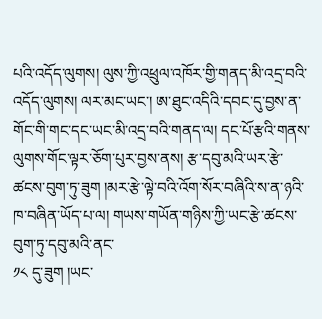པའི་འདོད་ལུགས། ལུས་ཀྱི་འཕྲུལ་འཁོར་གྱི་གནད་མི་འདྲ་བའི་འདོད་ལུགས། ལར་མང་ཡང་། ཨ་ཐུང་འདིའི་དབང་དུ་བྱས་ན་གོང་གི་གང་དང་ཡང་མི་འདྲ་བའི་གནད་ལ། དང་པོ་རྩའི་གནས་ལུགས་གོང་ལྟར་ཅོག་པུར་བྱས་ནས། རྩ་དབུ་མའི་ཡར་རྩེ་ཚངས་བུག་ཏུ་ཟུག །མར་རྩེ་ལྟེ་བའི་འོག་སོར་བཞིའི་ས་ན་ཉའི་ཁ་བཞིན་ཡོད་པ་ལ། གཡས་གཡོན་གཉིས་ཀྱི་ཡང་རྩེ་ཚངས་བུག་ཏུ་དབུ་མའི་ནང་
༡༨ དུ་ཟུག །ཡང་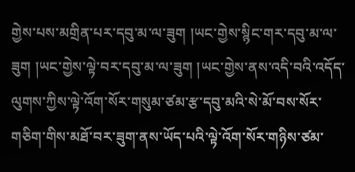གྱེས་པས་མགྲིན་པར་དབུ་མ་ལ་ཟུག །ཡང་གྱེས་སྙིང་གར་དབུ་མ་ལ་ཟུག །ཡང་གྱེས་ལྟེ་བར་དབུ་མ་ལ་ཟུག །ཡང་གྱེས་ནས་འདི་བའི་འདོད་ལུགས་ཀྱིས་ལྟེ་འོག་སོར་གསུམ་ཙམ་རྩ་དབུ་མའི་སེ་མོ་བས་སོར་གཅིག་གིས་མཐོ་བར་ཟུག་ནས་ཡོད་པའི་ལྟེ་འོག་སོར་གཉིས་ཙམ་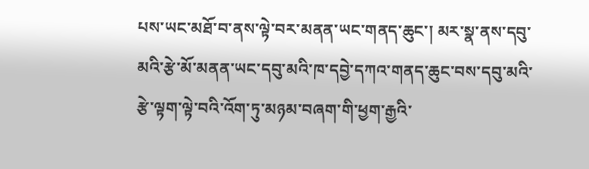པས་ཡང་མཐོ་བ་ནས་ལྟེ་བར་མནན་ཡང་གནད་ཆུང་། མར་སྣ་ནས་དབུ་མའི་རྩེ་མོ་མནན་ཡང་དབུ་མའི་ཁ་དབྱེ་དཀའ་གནད་ཆུང་བས་དབུ་མའི་རྩེ་ལྟག་ལྟེ་བའི་འོག་ཏུ་མཉམ་བཞག་གི་ཕྱག་རྒྱའི་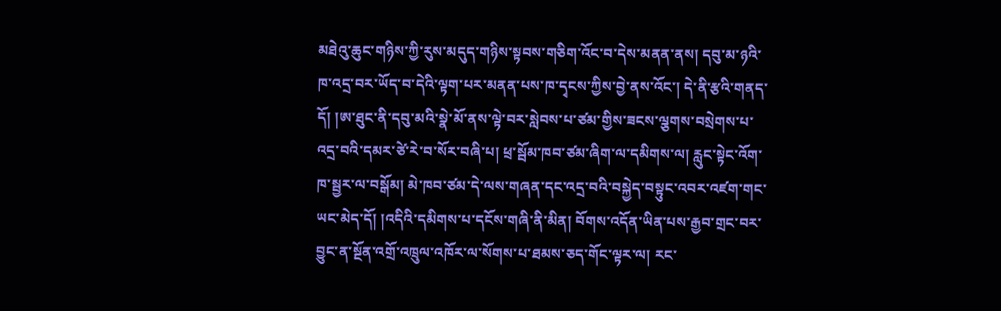མཐེའུ་ཆུང་གཉིས་ཀྱི་རུས་མདུད་གཉིས་སྟབས་གཅིག་འོང་བ་དེས་མནན་ནས། དབུ་མ་ཉའི་ཁ་འདྲ་བར་ཡོད་བ་དེའི་ལྟག་པར་མནན་པས་ཁ་དྭངས་ཀྱིས་བྱེ་ནས་འོང་། དེ་ནི་རྩའི་གནད་དོ། །ཨ་ཐུང་ནི་དབུ་མའི་སྣེ་མོ་ནས་ལྟེ་བར་སླེབས་པ་ཙམ་གྱིས་ཟངས་ལྕགས་བསྲེགས་པ་འདྲ་བའི་དམར་ཙེ་རེ་བ་སོར་བཞི་པ། ཕྲ་སྦོམ་ཁབ་ཙམ་ཞིག་ལ་དམིགས་ལ། རླུང་སྟེང་འོག་ཁ་སྦྱར་ལ་བསྒོམ། མེ་ཁབ་ཙམ་དེ་ལས་གཞན་དང་འདྲ་བའི་བསྐྱེད་བསྟུང་འབར་འཛག་གང་ཡང་མེད་དོ། །འདིའི་དམིགས་པ་དངོས་གཞི་ནི་མིན། བོགས་འདོན་ཡིན་པས་རྒྱབ་གྲང་བར་བྱུང་ན་སྔོན་འགྲོ་འཁྲུལ་འཁོར་ལ་སོགས་པ་ཐམས་ཅད་གོང་ལྟར་ལ། རང་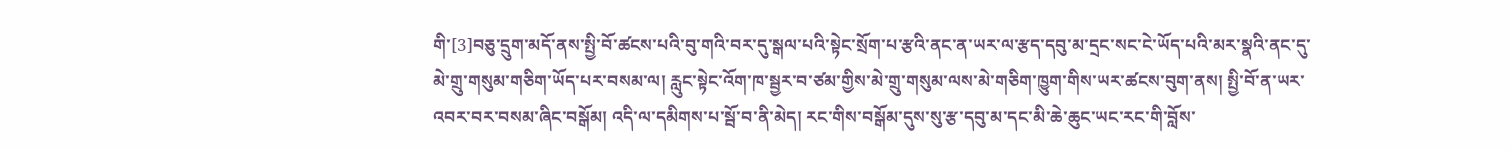གི་[3]བཅུ་དྲུག་མདོ་ནས་སྤྱི་བོ་ཚངས་པའི་བུ་གའི་བར་དུ་སྒལ་པའི་སྟེང་སྲོག་པ་རྩའི་ནང་ན་ཡར་ལ་རྩད་དབུ་མ་དྲང་སང་ངེ་ཡོད་པའི་མར་སྣའི་ནང་དུ་མེ་གྲུ་གསུམ་གཅིག་ཡོད་པར་བསམ་ལ། རླུང་སྟེང་འོག་ཁ་སྦྱར་བ་ཙམ་གྱིས་མེ་གྲུ་གསུམ་ལས་མེ་གཅིག་ཁྱུག་གིས་ཡར་ཚངས་བུག་ནས། སྤྱི་བོ་ན་ཡར་འབར་བར་བསམ་ཞིང་བསྒོམ། འདི་ལ་དམིགས་པ་སྦོ་བ་ནི་མེད། རང་གིས་བསྒོམ་དུས་སུ་རྩ་དབུ་མ་དང་མི་ཆེ་ཆུང་ཡང་རང་གི་བློས་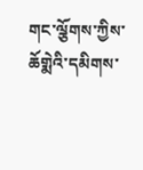གང་ལྕོགས་ཀྱིས་ཆོགྨེའི་དམིགས་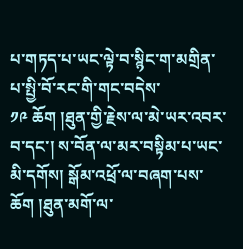པ་གཏད་པ་ཡང་ལྟེ་བ་སྙིང་ག་མགྲིན་པ་སྤྱི་བོ་རང་གི་གང་བདེས་
༡༩ ཆོག །ཐུན་གྱི་རྗེས་ལ་མེ་ཡར་འབར་བ་དང་། ས་བོན་ལ་མར་བསྟིམ་པ་ཡང་མི་དགོས། སྒོམ་འཕྲོ་ལ་བཞག་པས་ཆོག །ཐུན་མགོ་ལ་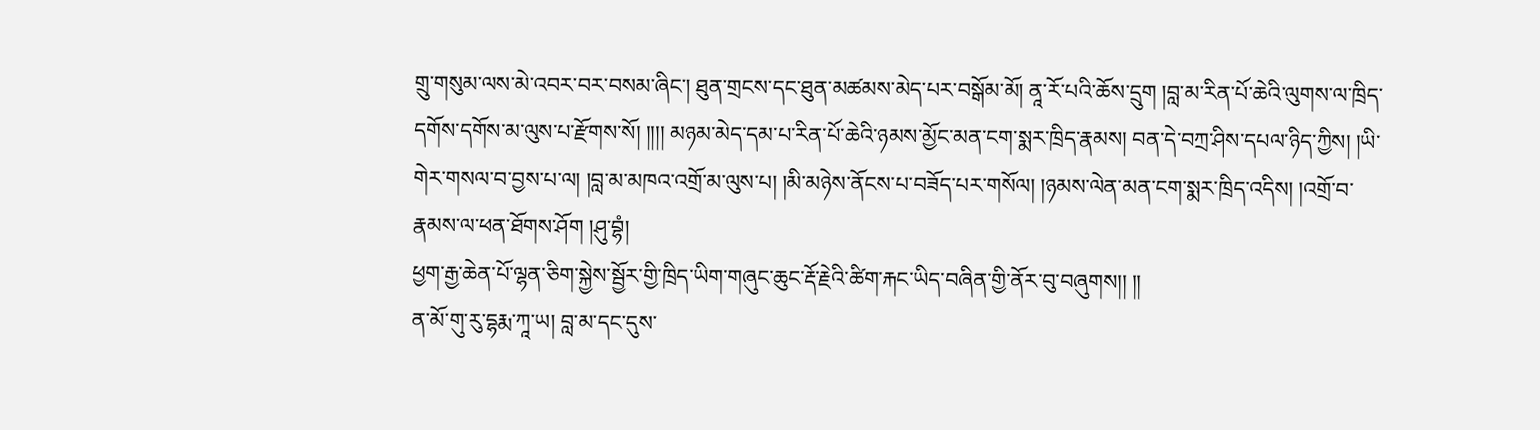གྲུ་གསུམ་ལས་མེ་འབར་བར་བསམ་ཞིང་། ཐུན་གྲངས་དང་ཐུན་མཚམས་མེད་པར་བསྒོམ་མོ། ནཱ་རོ་པའི་ཆོས་དྲུག །བླ་མ་རིན་པོ་ཆེའི་ལུགས་ལ་ཁྲིད་དགོས་དགོས་མ་ལུས་པ་རྫོགས་སོ། །།།། མཉམ་མེད་དམ་པ་རིན་པོ་ཆེའི་ཉམས་མྱོང་མན་ངག་སྨར་ཁྲིད་རྣམས། བན་དེ་བཀྲ་ཤིས་དཔལ་ཉིད་ཀྱིས། །ཡི་གེར་གསལ་བ་བྱས་པ་ལ། །བླ་མ་མཁའ་འགྲོ་མ་ལུས་པ། །མི་མཉེས་ནོངས་པ་བཟོད་པར་གསོལ། །ཉམས་ལེན་མན་ངག་སྨར་ཁྲིད་འདིས། །འགྲོ་བ་རྣམས་ལ་ཕན་ཐོགས་ཤོག །ཤུ་བྷཾ།
ཕྱག་རྒྱ་ཆེན་པོ་ལྷན་ཅིག་སྐྱེས་སྦྱོར་གྱི་ཁྲིད་ཡིག་གཞུང་ཆུང་རྡོ་རྗེའི་ཚིག་རྐང་ཡིད་བཞིན་གྱི་ནོར་བུ་བཞུགས།། །།
ན་མོ་གུ་རུ་དྷརྨ་ཀཱ་ཡ། བླ་མ་དང་དུས་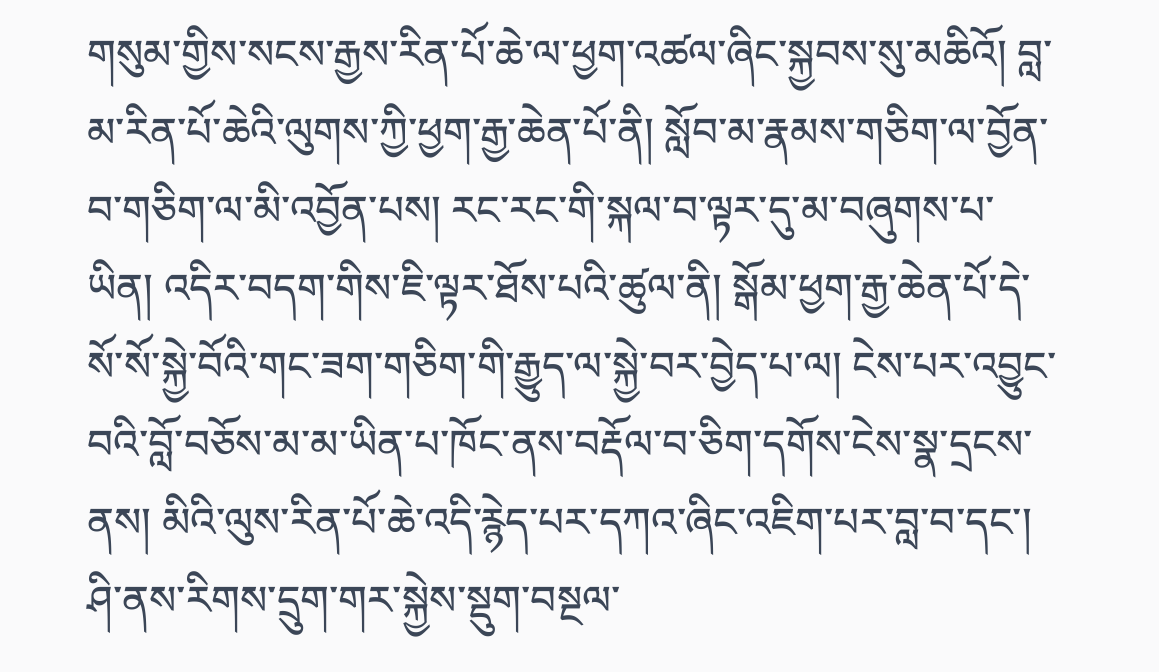གསུམ་གྱིས་སངས་རྒྱས་རིན་པོ་ཆེ་ལ་ཕྱག་འཚལ་ཞིང་སྐྱབས་སུ་མཆིའོ། བླ་མ་རིན་པོ་ཆེའི་ལུགས་ཀྱི་ཕྱག་རྒྱ་ཆེན་པོ་ནི། སློབ་མ་རྣམས་གཅིག་ལ་བྱོན་བ་གཅིག་ལ་མི་འབྱོན་པས། རང་རང་གི་སྐལ་བ་ལྟར་དུ་མ་བཞུགས་པ་ཡིན། འདིར་བདག་གིས་ཇི་ལྟར་ཐོས་པའི་ཚུལ་ནི། སྒོམ་ཕྱག་རྒྱ་ཆེན་པོ་དེ་སོ་སོ་སྐྱེ་བོའི་གང་ཟག་གཅིག་གི་རྒྱུད་ལ་སྐྱེ་བར་བྱེད་པ་ལ། ངེས་པར་འབྱུང་བའི་བློ་བཅོས་མ་མ་ཡིན་པ་ཁོང་ནས་བརྡོལ་བ་ཅིག་དགོས་ངེས་སྣ་དྲངས་ནས། མིའི་ལུས་རིན་པོ་ཆེ་འདི་རྙེད་པར་དཀའ་ཞིང་འཇིག་པར་བླ་བ་དང་། ཤི་ནས་རིགས་དྲུག་གར་སྐྱེས་སྡུག་བསྔལ་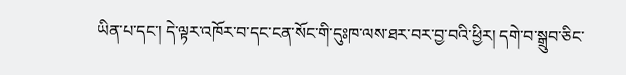ཡིན་པ་དང་། དེ་ལྟར་འཁོར་བ་དང་ངན་སོང་གི་དུཿཁ་ལས་ཐར་བར་བྱ་བའི་ཕྱིར། དགེ་བ་སྒྲུབ་ཅིང་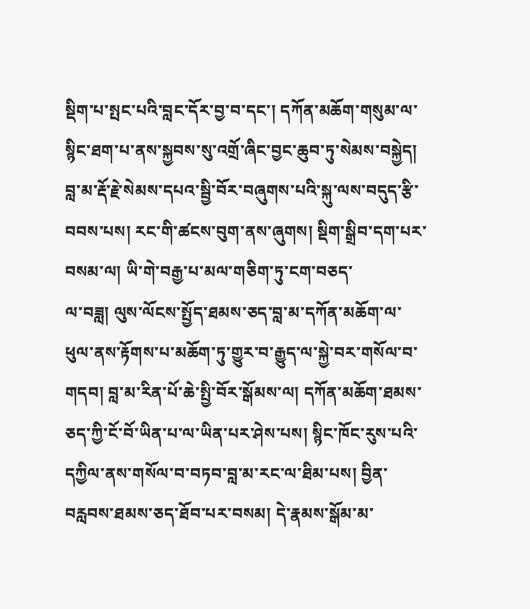སྡིག་པ་སྤང་པའི་བླང་དོར་བྱ་བ་དང་། དཀོན་མཆོག་གསུམ་ལ་སྙིང་ཐག་པ་ནས་སྐྱབས་སུ་འགྲོ་ཞིང་བྱང་ཆུབ་ཏུ་སེམས་བསྐྱེད། བླ་མ་རྡོ་རྗེ་སེམས་དཔའ་སྦྱི་བོར་བཞུགས་པའི་སྐུ་ལས་བདུད་རྩི་བབས་པས། རང་གི་ཚངས་བུག་ནས་ཞུགས། སྡིག་སྒྲིབ་དག་པར་བསམ་ལ། ཡི་གེ་བརྒྱ་པ་མལ་གཅིག་ཏུ་ངག་བཅད་
ལ་བཟླ། ལུས་ལོངས་སྤྱོད་ཐམས་ཅད་བླ་མ་དཀོན་མཆོག་ལ་ཕུལ་ནས་རྟོགས་པ་མཆོག་ཏུ་གྱུར་བ་རྒྱུད་ལ་སྐྱེ་བར་གསོལ་བ་གདབ། བླ་མ་རིན་པོ་ཆེ་སྤྱི་བོར་སྒོམས་ལ། དཀོན་མཆོག་ཐམས་ཅད་ཀྱི་ངོ་བོ་ཡིན་པ་ལ་ཡིན་པར་ཤེས་པས། སྙིང་ཁོང་རུས་པའི་དཀྱིལ་ནས་གསོལ་བ་བཏབ་བླ་མ་རང་ལ་ཐིམ་པས། བྱིན་བརླབས་ཐམས་ཅད་ཐོབ་པར་བསམ། དེ་རྣམས་སྒོམ་མ་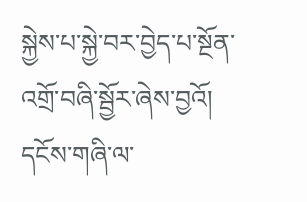སྐྱེས་པ་སྐྱེ་བར་བྱེད་པ་སྔོན་འགྲོ་བཞི་སྦྱོར་ཞེས་བྱའོ། དངོས་གཞི་ལ་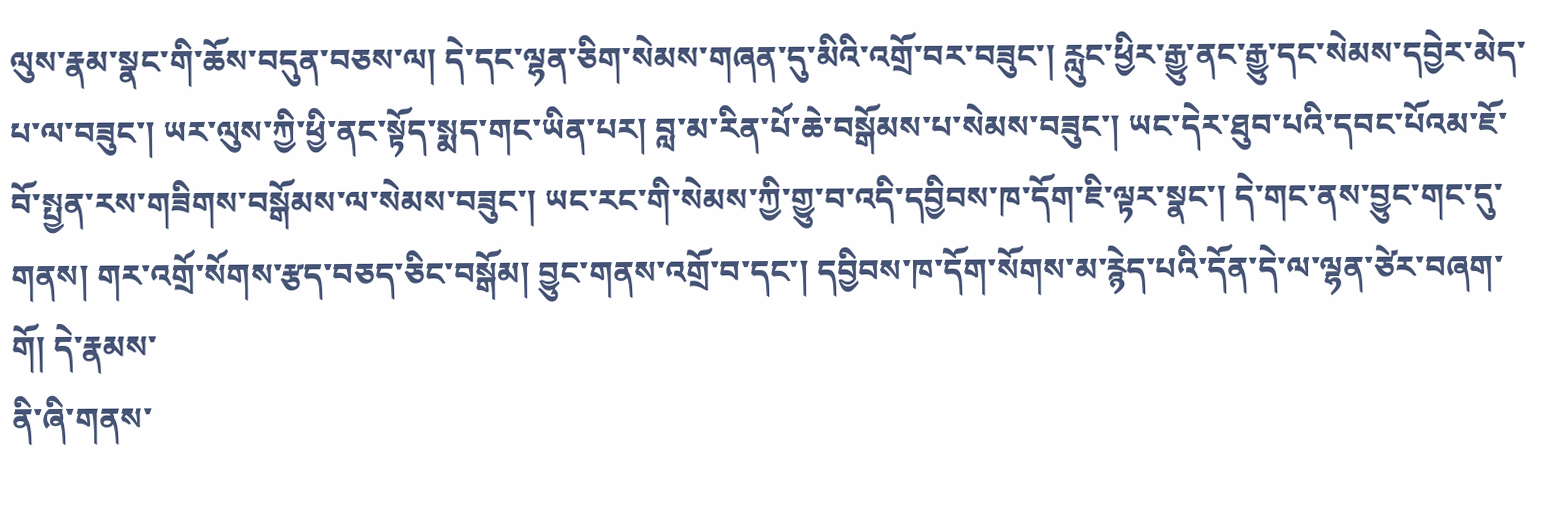ལུས་རྣམ་སྣང་གི་ཆོས་བདུན་བཅས་ལ། དེ་དང་ལྷན་ཅིག་སེམས་གཞན་དུ་མིའི་འགྲོ་བར་བཟུང་། རླུང་ཕྱིར་རྒྱུ་ནང་རྒྱུ་དང་སེམས་དབྱེར་མེད་པ་ལ་བཟུང་། ཡར་ལུས་ཀྱི་ཕྱི་ནང་སྟོད་སྨད་གང་ཡིན་པར། བླ་མ་རིན་པོ་ཆེ་བསྒོམས་པ་སེམས་བཟུང་། ཡང་དེར་ཐུབ་པའི་དབང་པོའམ་ཇོ་བོ་སྤྱན་རས་གཟིགས་བསྒོམས་ལ་སེམས་བཟུང་། ཡང་རང་གི་སེམས་ཀྱི་གྱུ་བ་འདི་དབྱིབས་ཁ་དོག་ཇི་ལྟར་སྣང་། དེ་གང་ནས་བྱུང་གང་དུ་གནས། གར་འགྲོ་སོགས་རྩད་བཅད་ཅིང་བསྒོམ། བྱུང་གནས་འགྲོ་བ་དང་། དབྱིབས་ཁ་དོག་སོགས་མ་རྙེད་པའི་དོན་དེ་ལ་ལྷན་ཙེར་བཞག་གོ། དེ་རྣམས་
ནི་ཞི་གནས་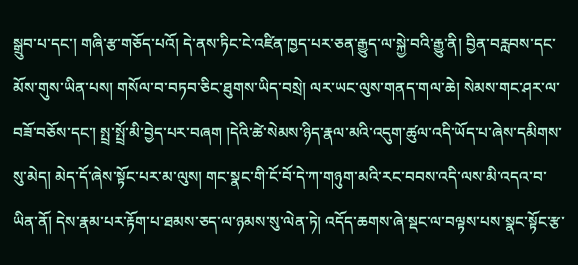སྒྲུབ་པ་དང་། གཞི་རྩ་གཅོད་པའོ། དེ་ནས་ཏིང་ངེ་འཛིན་ཁྱད་པར་ཅན་རྒྱུད་ལ་སྐྱེ་བའི་རྒྱུ་ནི། བྱིན་བརླབས་དང་མོས་གུས་ཡིན་པས། གསོལ་བ་བཏབ་ཅིང་ཐུགས་ཡིད་བསྲེ། ལར་ཡང་ལུས་གནད་གལ་ཆེ། སེམས་གང་ཤར་ལ་བཟོ་བཅོས་དང་། སྤྲ་སྤྲོ་མི་བྱེད་པར་བཞག །དེའི་ཚེ་སེམས་ཉིད་རྣལ་མའི་འདུག་ཚུལ་འདི་ཡོད་པ་ཞེས་དམིགས་སུ་མེད། མེད་དོ་ཞེས་སྟོང་པར་མ་ལུས། གང་སྣང་གི་ངོ་བོ་དེ་ཀ་གཉུག་མའི་རང་བབས་འདི་ལས་མི་འདའ་བ་ཡིན་ནོ། དེས་རྣམ་པར་རྟོག་པ་ཐམས་ཅད་ལ་ཉམས་སུ་ལེན་ཏེ། འདོད་ཆགས་ཞེ་སྡང་ལ་བལྟས་པས་སྣང་སྟོང་རྩ་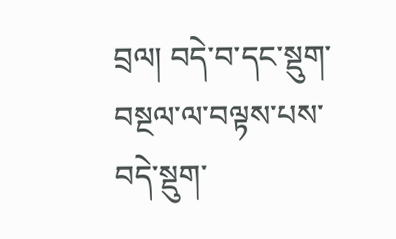བྲལ། བདེ་བ་དང་སྡུག་བསྔལ་ལ་བལྟས་པས་བདེ་སྡུག་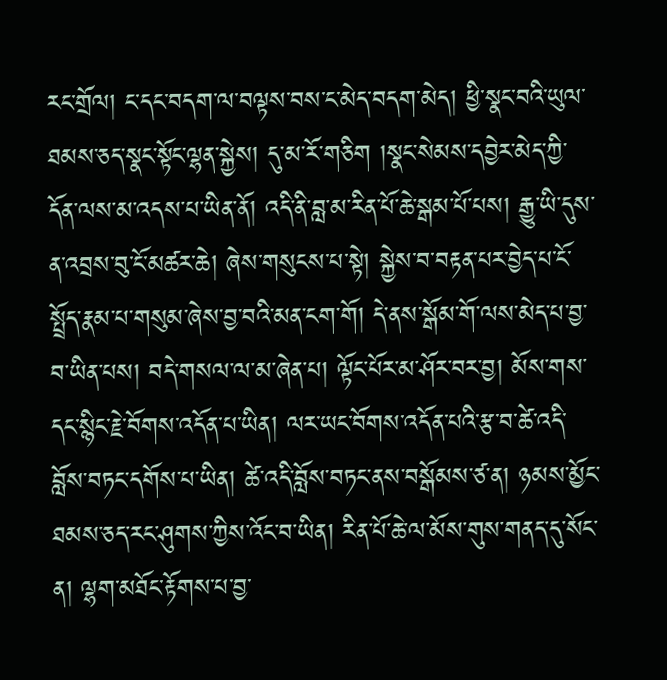རང་གྲོལ། ང་དང་བདག་ལ་བལྟས་བས་ང་མེད་བདག་མེད། ཕྱི་སྣང་བའི་ཡུལ་ཐམས་ཅད་སྣང་སྟོང་ལྷན་སྐྱེས། དུ་མ་རོ་གཅིག །སྣང་སེམས་དབྱེར་མེད་ཀྱི་དོན་ལས་མ་འདས་པ་ཡིན་ནོ། འདི་ནི་བླ་མ་རིན་པོ་ཆེ་སྒམ་པོ་པས། རྒྱུ་ཡི་དུས་ན་འབྲས་བུ་ངོ་མཚར་ཆེ། ཞེས་གསུངས་པ་སྟེ། སྐྱེས་བ་བརྟན་པར་བྱེད་པ་ངོ་སྤྲོད་རྣམ་པ་གསུམ་ཞེས་བྱ་བའི་མན་ངག་གོ། དེ་ནས་སྒོམ་གོ་ལས་མེད་པ་བྱ་བ་ཡིན་པས། བདེ་གསལ་ལ་མ་ཞེན་པ། ལྟོང་པོར་མ་ཤོར་བར་བྱ། མོས་གས་དང་སྙིང་རྗེ་བོགས་འདོན་པ་ཡིན། ལར་ཡང་བོགས་འདོན་པའི་རྩ་བ་ཚེ་འདི་བློས་བཏང་དགོས་པ་ཡིན། ཚེ་འདི་བློས་བཏང་ནས་བསྒོམས་ཙ་ན། ཉམས་མྱོང་ཐམས་ཅད་རང་ཤུགས་ཀྱིས་འོང་བ་ཡིན། རིན་པོ་ཆེ་ལ་མོས་གུས་གནད་དུ་སོང་ན། ལྷག་མཐོང་རྟོགས་པ་བྱ་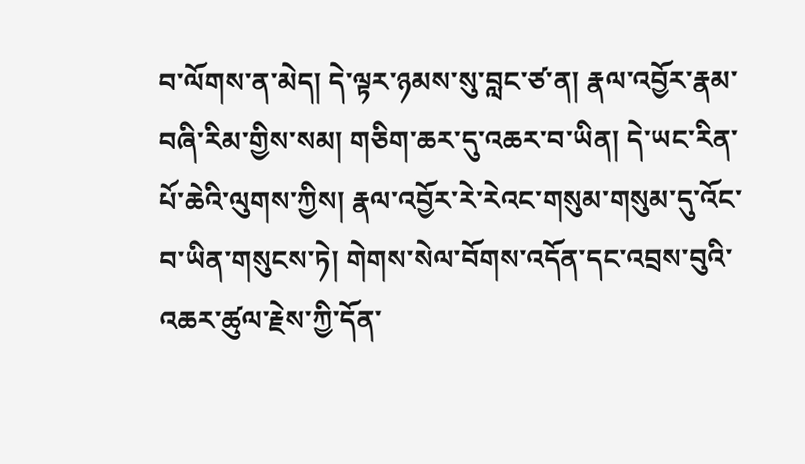བ་ལོགས་ན་མེད། དེ་ལྟར་ཉམས་སུ་བླང་ཙ་ན། རྣལ་འབྱོར་རྣམ་བཞི་རིམ་གྱིས་སམ། གཅིག་ཆར་དུ་འཆར་བ་ཡིན། དེ་ཡང་རིན་པོ་ཆེའི་ལུགས་ཀྱིས། རྣལ་འབྱོར་རེ་རེའང་གསུམ་གསུམ་དུ་འོང་བ་ཡིན་གསུངས་ཏེ། གེགས་སེལ་བོགས་འདོན་དང་འབྲས་བུའི་འཆར་ཚུལ་རྗེས་ཀྱི་དོན་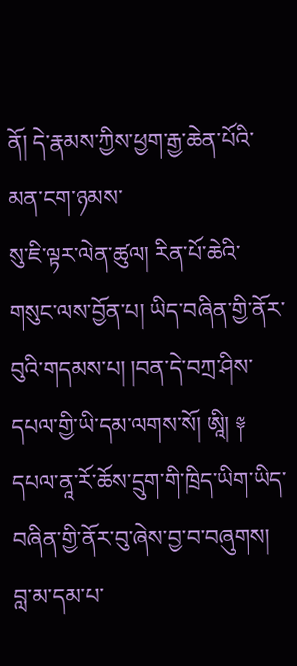ནོ། དེ་རྣམས་ཀྱིས་ཕྱག་རྒྱ་ཆེན་པོའི་མན་ངག་ཉམས་
སུ་ཇི་ལྟར་ལེན་ཚུལ། རིན་པོ་ཆེའི་གསུང་ལས་བྱོན་པ། ཡིད་བཞིན་གྱི་ནོར་བུའི་གདམས་པ། །བན་དེ་བཀྲ་ཤིས་དཔལ་གྱི་ཡི་དམ་ལགས་སོ། ཨཱི། ༈ དཔལ་ནཱ་རོ་ཆོས་དྲུག་གི་ཁྲིད་ཡིག་ཡིད་བཞིན་གྱི་ནོར་བུ་ཞེས་བྱ་བ་བཞུགས། བླ་མ་དམ་པ་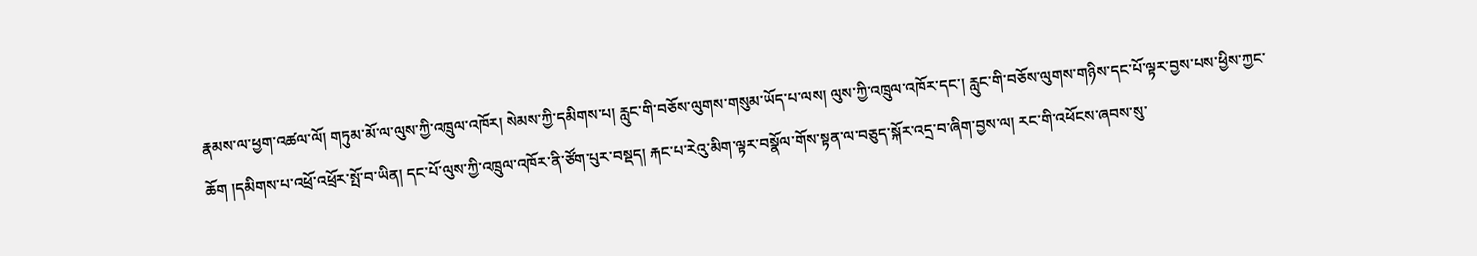རྣམས་ལ་ཕྱག་འཚལ་ལོ། གཏུམ་མོ་ལ་ལུས་ཀྱི་འཁྲུལ་འཁོར། སེམས་ཀྱི་དམིགས་པ། རླུང་གི་བཅོས་ལུགས་གསུམ་ཡོད་པ་ལས། ལུས་ཀྱི་འཁྲུལ་འཁོར་དང་། རླུང་གི་བཅོས་ལུགས་གཉིས་དང་པོ་ལྟར་བྱས་པས་ཕྱིས་ཀྱང་ཆོག །དམིགས་པ་འཕྲོ་འཕྲོར་སྤོ་བ་ཡིན། དང་པོ་ལུས་ཀྱི་འཁྲུལ་འཁོར་ནི་ཙོག་པུར་བསྡད། རྐང་པ་རེའུ་མིག་ལྟར་བསྣོལ་གོས་སྟན་ལ་བཅུད་སྐོར་འདྲ་བ་ཞིག་བྱས་ལ། རང་གི་འཕོངས་ཞབས་སུ་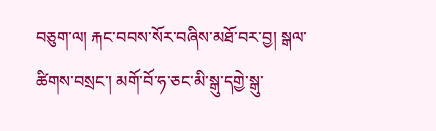བཅུག་ལ། རྐང་བབས་སོར་བཞིས་མཐོ་བར་བྱ། སྒལ་ཚིགས་བསྲང་། མགོ་བོ་ཧ་ཅང་མི་སྒུ་དགྱེ་སྒུ་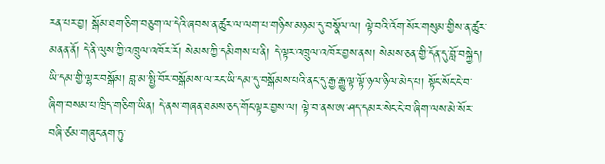རན་པར་བྱ། སྒོམ་ཐག་ཅིག་བཅུག་ལ་དེའི་ཞབས་ན་ཚུར་ལ་ལག་པ་གཉིས་མཉམ་དུ་བསྣོལ་ལ། ལྟེ་བའི་འོག་སོར་གསུམ་གྱིས་ན་ཚུར་མནན་ནོ། དེ་ནི་ལུས་ཀྱི་འཁྲུལ་འཁོར་རོ། སེམས་ཀྱི་དམིགས་པ་ནི། དེ་ལྟར་འཁྲུལ་འཁོར་བྱས་ནས། སེམས་ཅན་གྱི་དོན་དུ་བློ་བསྐྱེད། ཡི་དམ་གྱི་ལྷར་བསྒོམ། བླ་མ་སྤྱི་བོར་བསྒོམས་ལ་རང་ཡི་དམ་དུ་བསྒོམས་པའི་ནང་དུ་རྒྱ་རྒྱུ་ལྟ་ལྟོ་ཉལ་ཉིལ་མེད་པ། སྟོང་སོང་ངེ་བ་ཞིག་བསམ་པ་ཁྲིད་གཅིག་ཡིན། དེ་ནས་གཞན་ཐམས་ཅད་གོང་ལྟར་བྱས་ལ། ལྟེ་བ་ནས་ཨ་ཤད་དམར་སེང་ངེ་བ་ཞིག་ལས་མེ་སོར་བཞི་ཙམ་གཞུང་ནག་ཏུ་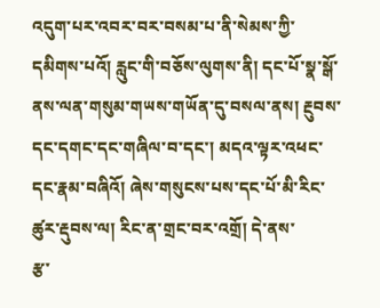འདུག་པར་འབར་བར་བསམ་པ་ནི་སེམས་ཀྱི་དམིགས་པའོ། རླུང་གི་བཅོས་ལུགས་ནི། དང་པོ་སྣ་སྒོ་ནས་ལན་གསུམ་གཡས་གཡོན་དུ་བསལ་ནས། རྔུབས་དང་དགང་དང་གཞིལ་བ་དང་། མདའ་ལྟར་འཕང་དང་རྣམ་བཞིའོ། ཞེས་གསུངས་པས་དང་པོ་མི་རིང་ཚུར་རྡུབས་ལ། རིང་ན་གྲང་བར་འགྲོ། དེ་ནས་
རྩ་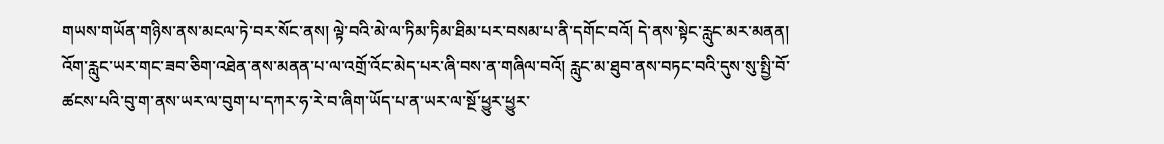གཡས་གཡོན་གཉིས་ནས་མངལ་ཏེ་བར་སོང་ནས། ལྟེ་བའི་མེ་ལ་ཏིམ་ཏིམ་ཐིམ་པར་བསམ་པ་ནི་དགོང་བའོ། དེ་ནས་སྟེང་རླུང་མར་མནན། འོག་རླུང་ཡར་གང་ཟབ་ཅིག་འཐེན་ནས་མནན་པ་ལ་འགྲོ་འོང་མེད་པར་ཞི་བས་ན་གཞིལ་བའོ། རླུང་མ་ཐུབ་ནས་བཏང་བའི་དུས་སུ་སྤྱི་བོ་ཚངས་པའི་བུ་ག་ནས་ཡར་ལ་བུག་པ་དཀར་ཧ་རེ་བ་ཞིག་ཡོད་པ་ན་ཡར་ལ་སྔོ་ཕྱུར་ཕྱུར་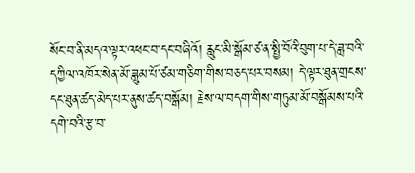སོང་བ་ནི་མདའ་ལྟར་འཕང་བ་དང་བཞིའོ། རླུང་མི་སྒོམ་ཙ་ན་སྤྱི་བོའི་བུག་པ་དེ་ཟླ་བའི་དཀྱིལ་འཁོར་སེན་མོ་ཟླུམ་པོ་ཙམ་གཅིག་གིས་བཅད་པར་བསམ། དེ་ལྟར་ཐུན་གྲངས་དང་ཐུན་ཚད་མེད་པར་ནུས་ཚད་བསྒོམ། རྗེས་ལ་བདག་གིས་གཏུམ་མོ་བསྒོམས་པའི་དགེ་བའི་རྩ་བ་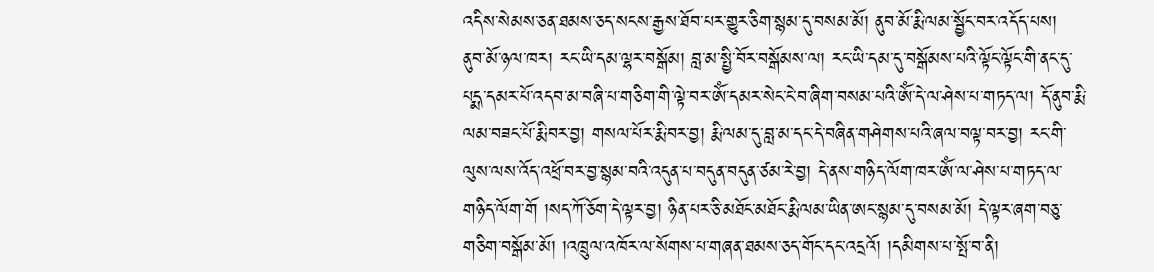འདིས་སེམས་ཅན་ཐམས་ཅད་སངས་རྒྱས་ཐོབ་པར་གྱུར་ཅིག་སྙམ་དུ་བསམ་མོ། ནུབ་མོ་རྨི་ལམ་སྦྱོང་བར་འདོད་པས། ནུབ་མོ་ཉལ་ཁར། རང་ཡི་དམ་ལྷར་བསྒོམ། བླ་མ་སྤྱི་བོར་བསྒོམས་ལ། རང་ཡི་དམ་དུ་བསྒོམས་པའི་ལྟོང་ལྟོང་གི་ནང་དུ་པདྨ་དམར་པོ་འདབ་མ་བཞི་པ་གཅིག་གི་ལྟེ་བར་ༀ་དམར་སེང་ངེ་བ་ཞིག་བསམ་པའི་ༀ་དེ་ལ་ཤེས་པ་གཏད་ལ། དོ་ནུབ་རྨི་ལམ་བཟང་པོ་རྨི་བར་བྱ། གསལ་པོར་རྨི་བར་བྱ། རྨི་ལམ་དུ་བླ་མ་དང་དེ་བཞིན་གཤེགས་པའི་ཞལ་བལྟ་བར་བྱ། རང་གི་ལུས་ལས་འོད་འཕྲོ་བར་བྱ་སྙམ་བའི་འདུན་པ་བདུན་བདུན་ཙམ་རེ་བྱ། དེ་ནས་གཉིད་ལོག་ཁར་ༀ་ལ་ཤེས་པ་གཏད་ལ་གཉིད་ལོག་གོ །སད་ཀོ་ཅོག་དེ་ལྟར་བྱ། ཉིན་པར་ཅི་མཐོང་མཐོང་རྨི་ལམ་ཡིན་ཨང་སྙམ་དུ་བསམ་མོ། དེ་ལྟར་ཞག་བཅུ་གཅིག་བསྒོམ་མོ། །འཁྲུལ་འཁོར་ལ་སོགས་པ་གཞན་ཐམས་ཅད་གོང་དང་འདྲའོ། །དམིགས་པ་སྤོ་བ་ནི།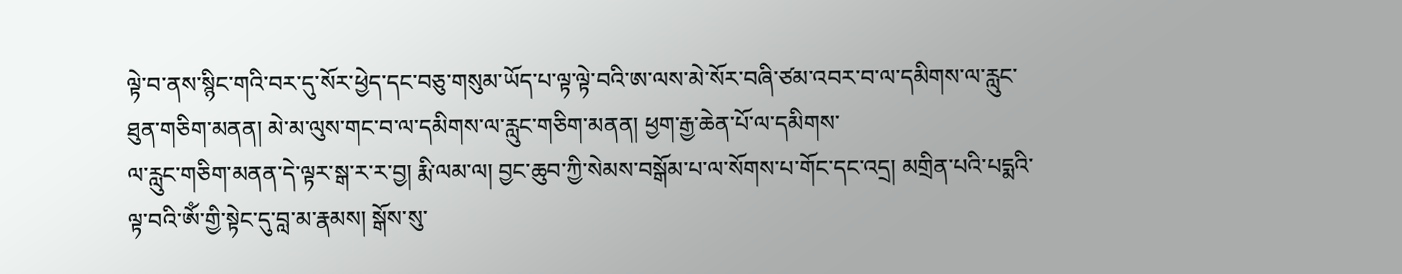ལྟེ་བ་ནས་སྙིང་གའི་བར་དུ་སོར་ཕྱེད་དང་བཅུ་གསུམ་ཡོད་པ་ལྟ་ལྟེ་བའི་ཨ་ལས་མེ་སོར་བཞི་ཙམ་འབར་བ་ལ་དམིགས་ལ་རླུང་ཐུན་གཅིག་མནན། མེ་མ་ལུས་གང་བ་ལ་དམིགས་ལ་རླུང་གཅིག་མནན། ཕྱག་རྒྱ་ཆེན་པོ་ལ་དམིགས་
ལ་རླུང་གཅིག་མནན་དེ་ལྟར་སྒ་ར་ར་བྱ། རྨི་ལམ་ལ། བྱང་ཆུབ་ཀྱི་སེམས་བསྒོམ་པ་ལ་སོགས་པ་གོང་དང་འདྲ། མགྲིན་པའི་པདྨའི་ལྟ་བའི་ༀ་གྱི་སྟེང་དུ་བླ་མ་རྣམས། སྒོས་སུ་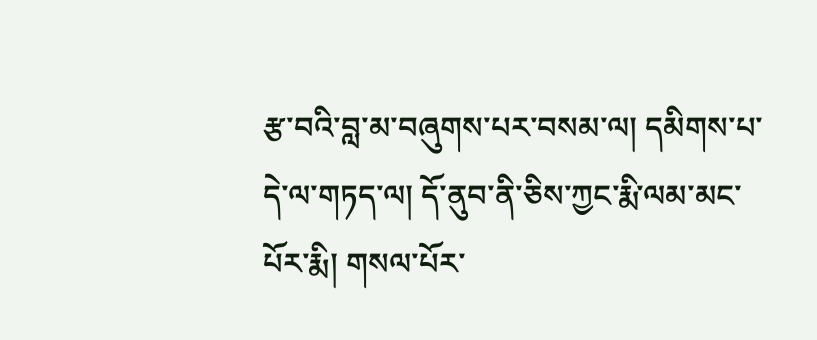རྩ་བའི་བླ་མ་བཞུགས་པར་བསམ་ལ། དམིགས་པ་དེ་ལ་གཏད་ལ། དོ་ནུབ་ནི་ཅིས་ཀྱང་རྨི་ལམ་མང་པོར་རྨི། གསལ་པོར་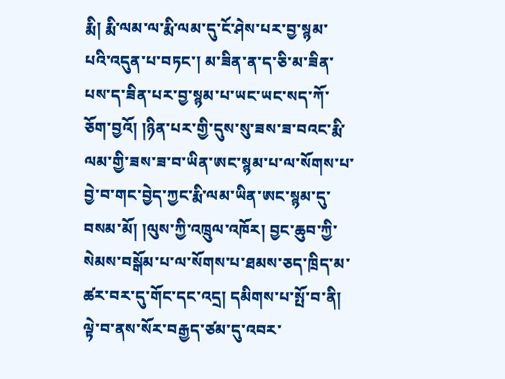རྨི། རྨི་ལམ་ལ་རྨི་ལམ་དུ་ངོ་ཤེས་པར་བྱ་སྙམ་པའི་འདུན་པ་བཏང་། མ་ཟིན་ན་ད་ཅི་མ་ཟིན་པས་ད་ཟིན་པར་བྱ་སྙམ་པ་ཡང་ཡང་སད་ཀོ་ཅོག་བྱའོ། །ཉིན་པར་གྱི་དུས་སུ་ཟས་ཟ་བའང་རྨི་ལམ་གྱི་ཟས་ཟ་བ་ཡིན་ཨང་སྙམ་པ་ལ་སོགས་པ་བྱེ་བ་གང་བྱེད་ཀྱང་རྨི་ལམ་ཡིན་ཨང་སྙམ་དུ་བསམ་མོ། །ལུས་ཀྱི་འཁྲུལ་འཁོར། བྱང་ཆུབ་ཀྱི་སེམས་བསྒོམ་པ་ལ་སོགས་པ་ཐམས་ཅད་ཁྲིད་མ་ཚར་བར་དུ་གོང་དང་འདྲ། དམིགས་པ་སྤོ་བ་ནི། ལྟེ་བ་ནས་སོར་བརྒྱད་ཙམ་དུ་འབར་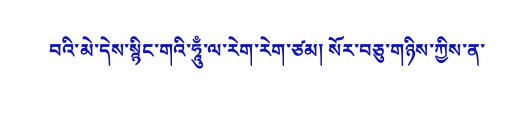བའི་མེ་དེས་སྙིང་གའི་ཧཱུྃ་ལ་རེག་རེག་ཙམ། སོར་བཅུ་གཉིས་ཀྱིས་ན་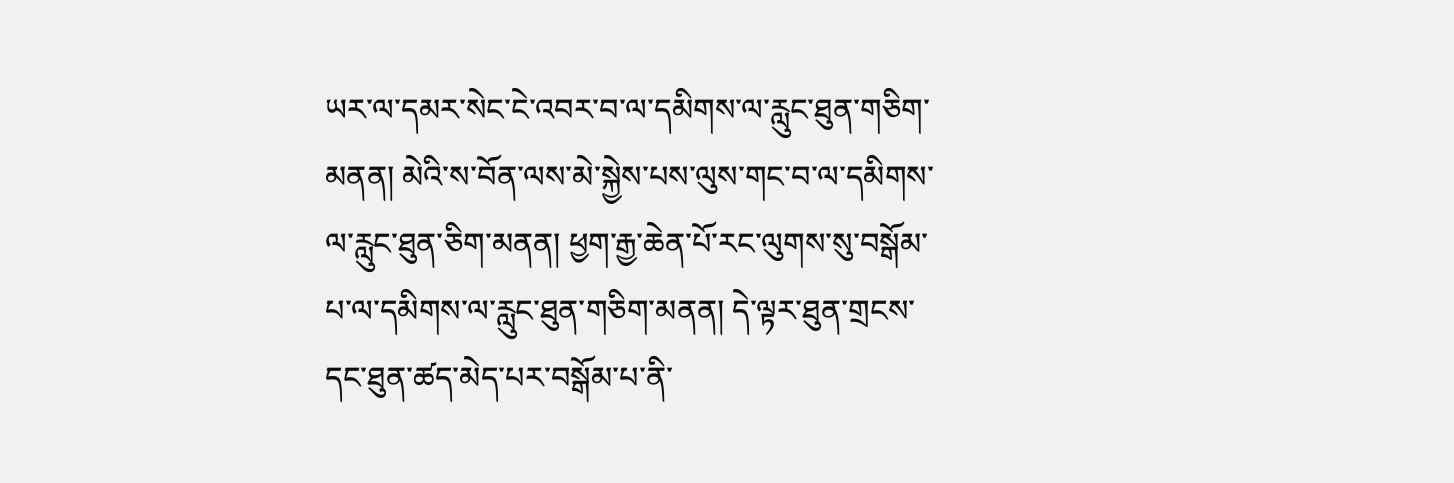ཡར་ལ་དམར་སེང་ངེ་འབར་བ་ལ་དམིགས་ལ་རླུང་ཐུན་གཅིག་མནན། མེའི་ས་བོན་ལས་མེ་སྐྱེས་པས་ལུས་གང་བ་ལ་དམིགས་ལ་རླུང་ཐུན་ཅིག་མནན། ཕྱག་རྒྱ་ཆེན་པོ་རང་ལུགས་སུ་བསྒོམ་པ་ལ་དམིགས་ལ་རླུང་ཐུན་གཅིག་མནན། དེ་ལྟར་ཐུན་གྲངས་དང་ཐུན་ཚད་མེད་པར་བསྒོམ་པ་ནི་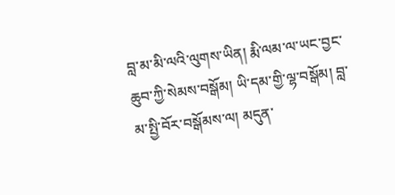བླ་མ་མི་ལའི་ལུགས་ཡིན། རྨི་ལམ་ལ་ཡང་བྱང་ཆུབ་ཀྱི་སེམས་བསྒོམ། ཡི་དམ་གྱི་ལྷ་བསྒོམ། བླ་མ་སྤྱི་བོར་བསྒོམས་ལ། མདུན་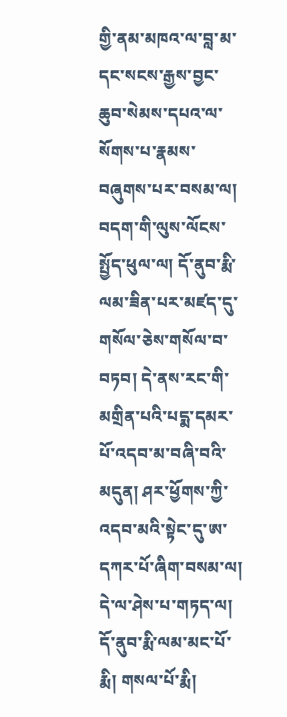གྱི་ནམ་མཁའ་ལ་བླ་མ་དང་སངས་རྒྱས་བྱང་ཆུབ་སེམས་དཔའ་ལ་སོགས་པ་རྣམས་བཞུགས་པར་བསམ་ལ། བདག་གི་ལུས་ལོངས་སྤྱོད་ཕུལ་ལ། དོ་ནུབ་རྨི་ལམ་ཟིན་པར་མཛད་དུ་གསོལ་ཅེས་གསོལ་བ་བཏབ། དེ་ནས་རང་གི་མགྲིན་པའི་པདྨ་དམར་པོ་འདབ་མ་བཞི་བའི་མདུན། ཤར་ཕྱོགས་ཀྱི་འདབ་མའི་སྟེང་དུ་ཨ་དཀར་པོ་ཞིག་བསམ་ལ། དེ་ལ་ཤེས་པ་གཏད་ལ། དོ་ནུབ་རྨི་ལམ་མང་པོ་རྨི། གསལ་པོ་རྨི།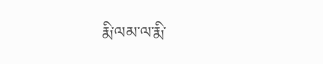རྨི་ལམ་ལ་རྨི་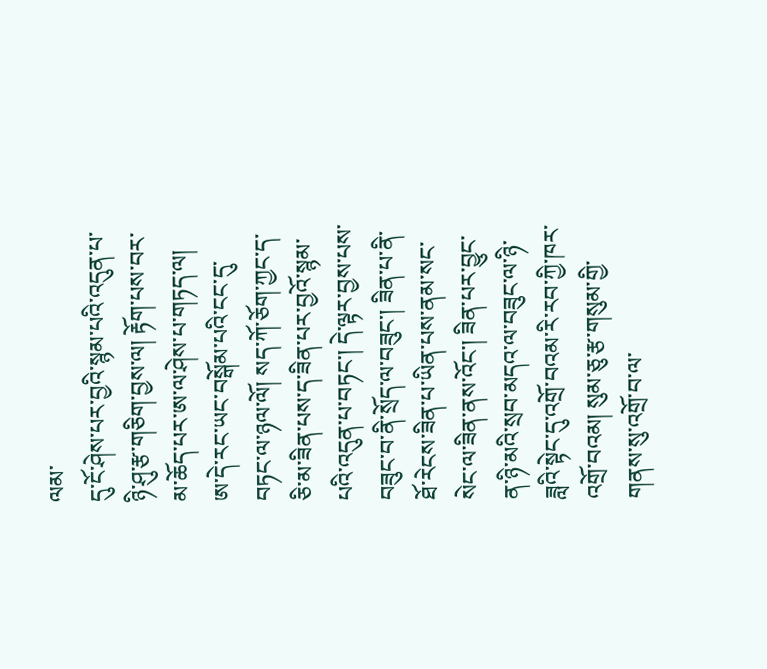ལམ་
དུ་ངོ་ཤེས་པར་བྱའི་སྙམ་པའི་འདུན་པ་ཉི་ཤུ་རྩ་གཅིག་བྱས་ལ། རྟོག་པས་བར་མ་ཆོད་པར་ཨ་ལ་ཤེས་པ་གཏད་ལ། ཨ་དེ་རང་ཡང་བསྒོམ་པའི་ངང་དུ་བཏང་ལ་ཉལ་ལོ། སད་ཀོ་ཅོག་ཀྱང་ད་ཅི་མ་ཟིན་པས་ད་ཟིན་པར་བྱའོ་སྙམ་པའི་འདུན་པ་བཏང་། དེ་ལྟར་བྱས་པས་བཟུང་བ་ནི་སྲོད་ལ་བཟུང་། ཟིན་པ་ནི་ཐོ་རེངས་ཟིན་པ་ཡིན་པས་ནམ་སང་སེང་ལ་ཟིན་ནས་འོང་། ཟིན་པར་བྱུང་ན་ཉི་མའི་སྲབ་མདའ་ལ་བཟུང་ལ་ཉི་ཟླའི་སྟེང་དུ་འགྲོ་བའམ་རི་རབ་ཀྱི་ཁར་འགྲོ་བའམ། སུམ་ཅུ་རྩ་གསུམ་གྱི་གནས་སུ་འགྲོ་བ་ལ་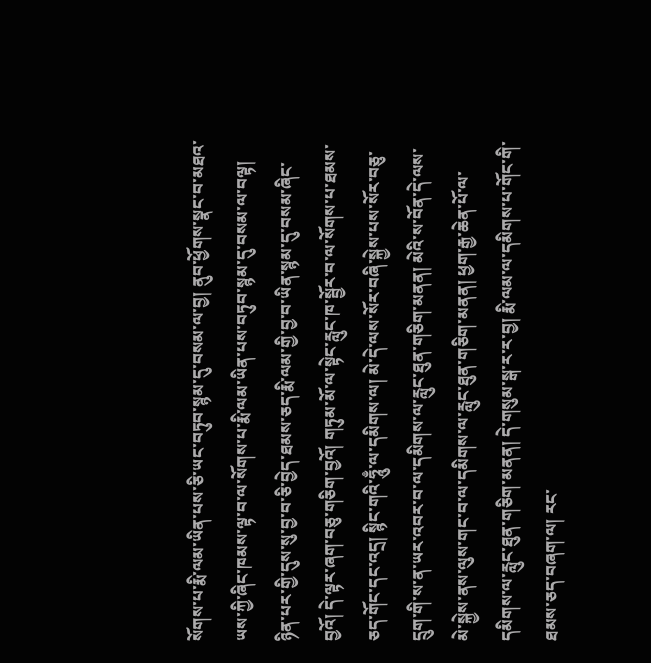སོགས་པ་རྨི་ལམ་ཡིན་པས་ཅི་ཡང་བཏུབ་སྙམ་དུ་བསམ་ལ་བྱ། ནུབ་ཕྱོགས་སྣང་བ་མཐའ་ཡས་ཀྱི་ཞིང་ཁམས་ལྟ་བ་ལ་སོགས་པ་རྨི་ལམ་ཡིན་པས་བཏུབ་སྙམ་དུ་བསམ་ལ་བལྟ། ཉིན་པར་གྱི་དུས་སུ་བྱ་བ་ཅི་བྱེད་ཐམས་ཅད་རྨི་ལམ་གྱི་བྱ་བ་ཡིན་སྙམ་དུ་བསམ་ཞིང་བྱའོ། དེ་ལྟར་ཞག་བཅུ་གཅིག་བྱའོ། གཏུམ་མོ་ལ་སྟེང་རླུང་ཁ་སྦྱོར་བ་ལ་སོགས་པ་ཐམས་ཅད་གོང་དང་འདྲ། སྙིང་གའི་ཧཱུྃ་ལ་དམིགས་ལ། མེ་དེ་ལས་སོར་བཞི་སྐྱེས་པས་སོར་བཅུ་དྲུག་གི་ས་ན་ཡར་འབར་བ་ལ་དམིགས་ལ་རླུང་ཐུན་གཅིག་མནན། མེའི་ས་བོན་དེ་ལས་མེ་སྐྱེས་ནས་ལུས་གང་བ་ལ་དམིགས་ལ་རླུང་ཐུན་གཅིག་མནན། ཕྱག་རྒྱ་ཆེན་པོ་ལ་དམིགས་ལ་རླུང་ཐུན་གཅིག་མནན། དེ་གསུམ་སྒ་ར་ར་བྱ། རྨི་ལམ་ལ་དམིགས་པ་གོང་གི་ཐམས་ཅད་བཞག་ལ། རང་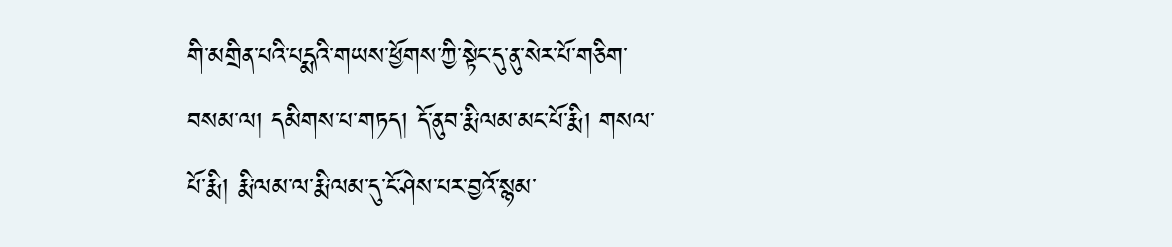གི་མགྲིན་པའི་པདྨའི་གཡས་ཕྱོགས་ཀྱི་སྟེང་དུ་ནུ་སེར་པོ་གཅིག་བསམ་ལ། དམིགས་པ་གཏད། དོ་ནུབ་རྨི་ལམ་མང་པོ་རྨི། གསལ་པོ་རྨི། རྨི་ལམ་ལ་རྨི་ལམ་དུ་ངོ་ཤེས་པར་བྱའོ་སྙམ་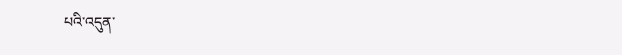པའི་འདུན་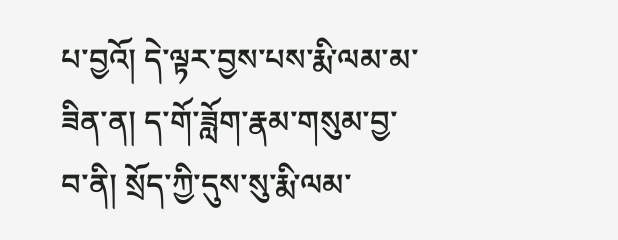པ་བྱའོ། དེ་ལྟར་བྱས་པས་རྨི་ལམ་མ་ཟིན་ན། ད་གོ་ཟློག་རྣམ་གསུམ་བྱ་བ་ནི། སྲོད་ཀྱི་དུས་སུ་རྨི་ལམ་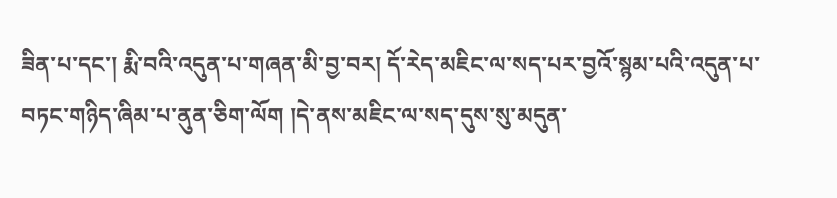ཟིན་པ་དང་། རྨི་བའི་འདུན་པ་གཞན་མི་བྱ་བར། དོ་རེད་མཇིང་ལ་སད་པར་བྱའོ་སྙམ་པའི་འདུན་པ་བཏང་གཉིད་ཞིམ་པ་ནུན་ཅིག་ལོག །དེ་ནས་མཇིང་ལ་སད་དུས་སུ་མདུན་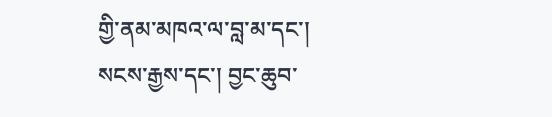གྱི་ནམ་མཁའ་ལ་བླ་མ་དང་། སངས་རྒྱས་དང་། བྱང་ཆུབ་